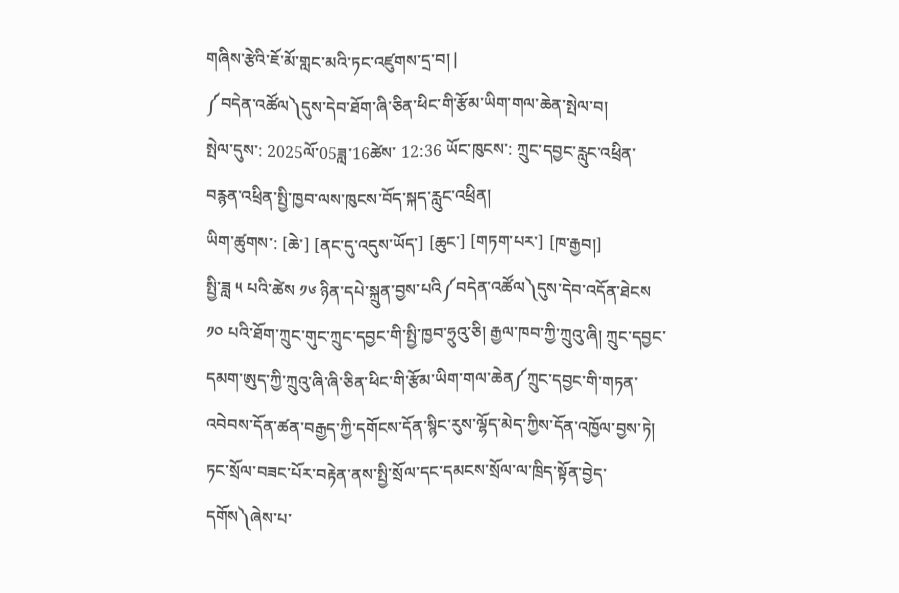གཞིས་རྩེའི་ཇོ་མོ་གླང་མའི་ཏང་འཛུགས་དྲ་བ། |
༼བདེན་འཚོལ༽དུས་དེབ་ཐོག་ཞི་ཅིན་ཕིང་གི་རྩོམ་ཡིག་གལ་ཆེན་སྤེལ་བ།
སྤེལ་དུས་: 2025ལོ་05ཟླ་16ཚེས་ 12:36 ཡོང་ཁུངས་: ཀྲུང་དབྱང་རླུང་འཕྲིན་བརྙན་འཕྲིན་སྤྱི་ཁྱབ་ལས་ཁུངས་བོད་སྐད་རླུང་འཕྲིན།
ཡིག་ཚུགས་: [ཆེ་] [ནང་དུ་འདུས་ཡོད་] [ཆུང་] [གཏག་པར་] [ཁ་རྒྱབ།]
སྤྱི་ཟླ ༥ པའི་ཚེས ༡༦ ཉིན་དཔེ་སྐྲུན་བྱས་པའི༼བདེན་འཚོལ༽དུས་དེབ་འདོན་ཐེངས ༡༠ པའི་ཐོག་ཀྲུང་གུང་ཀྲུང་དབྱང་གི་སྤྱི་ཁྱབ་ཧྲུའུ་ཅི། རྒྱལ་ཁབ་ཀྱི་ཀྲུའུ་ཞི། ཀྲུང་དབྱང་དམག་ཨུད་ཀྱི་ཀྲུའུ་ཞི་ཞི་ཅིན་ཕིང་གི་རྩོམ་ཡིག་གལ་ཆེན༼ཀྲུང་དབྱང་གི་གཏན་འབེབས་དོན་ཚན་བརྒྱད་ཀྱི་དགོངས་དོན་སྙིང་རུས་ལྷོད་མེད་ཀྱིས་དོན་འཁྱོལ་བྱས་ཏེ། ཏང་སྲོལ་བཟང་པོར་བརྟེན་ནས་སྤྱི་སྲོལ་དང་དམངས་སྲོལ་ལ་ཁྲིད་སྟོན་བྱེད་དགོས༽ཞེས་པ་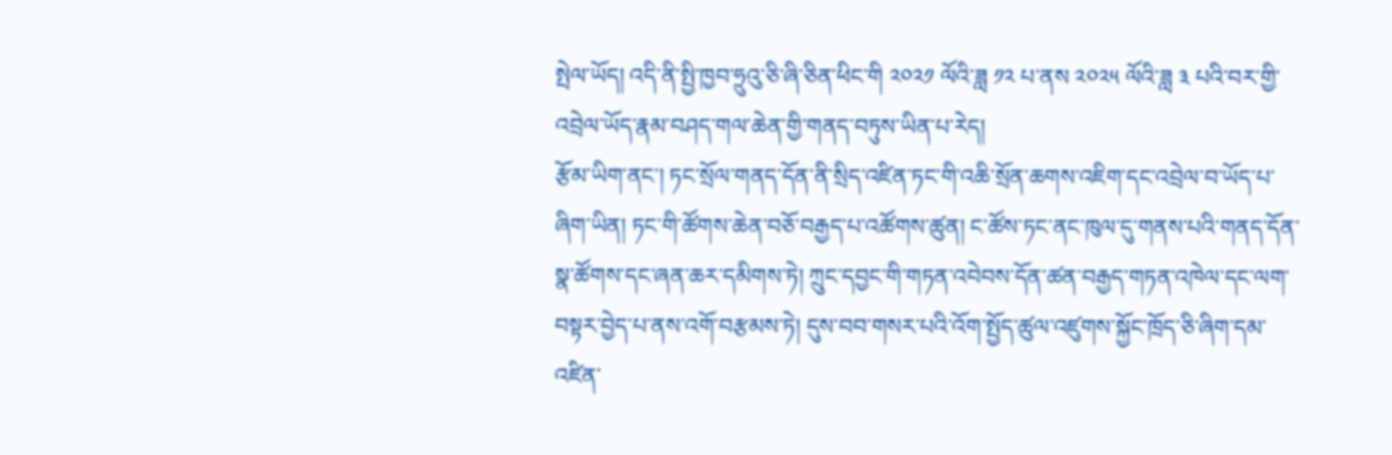སྤེལ་ཡོད། འདི་ནི་སྤྱི་ཁྱབ་ཧྲུའུ་ཅི་ཞི་ཅིན་ཕིང་གི ༢༠༢༡ ལོའི་ཟླ ༡༢ པ་ནས ༢༠༢༥ ལོའི་ཟླ ༣ པའི་བར་གྱི་འབྲེལ་ཡོད་རྣམ་བཤད་གལ་ཆེན་གྱི་གནད་བཏུས་ཡིན་པ་རེད།
རྩོམ་ཡིག་ནང་། ཏང་སྲོལ་གནད་དོན་ནི་སྲིད་འཛིན་ཏང་གི་འཆི་སྲོན་ཆགས་འཇིག་དང་འབྲེལ་བ་ཡོད་པ་ཞིག་ཡིན། ཏང་གི་ཚོགས་ཆེན་བཅོ་བརྒྱད་པ་འཚོགས་ཚུན། ང་ཚོས་ཏང་ནང་ཁུལ་དུ་གནས་པའི་གནད་དོན་སྣ་ཚོགས་དང་ཞན་ཆར་དམིགས་ཏེ། ཀྲུང་དབྱང་གི་གཏན་འབེབས་དོན་ཚན་བརྒྱད་གཏན་འཁེལ་དང་ལག་བསྟར་བྱེད་པ་ནས་འགོ་བརྩམས་ཏེ། དུས་བབ་གསར་པའི་འོག་སྤྱོད་ཚུལ་འཛུགས་སྐྱོང་ཁྲོད་ཅི་ཞིག་དམ་འཛིན་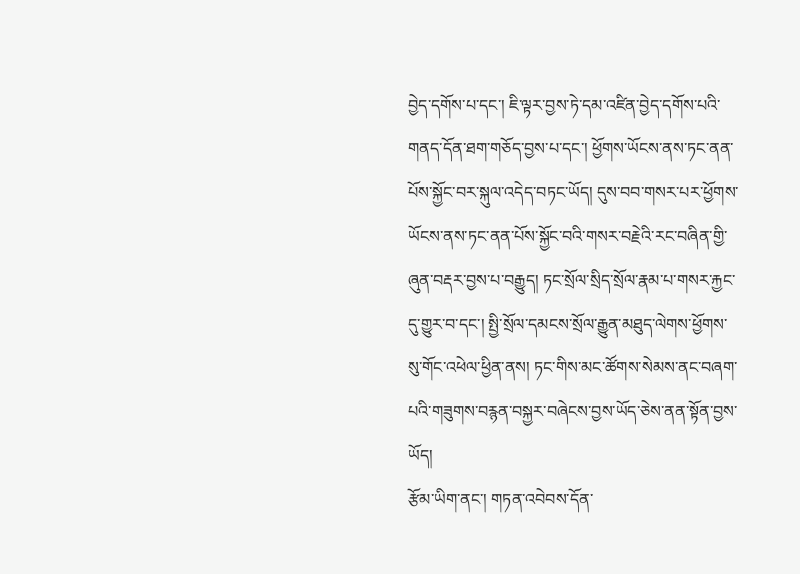བྱེད་དགོས་པ་དང་། ཇི་ལྟར་བྱས་ཏེ་དམ་འཛིན་བྱེད་དགོས་པའི་གནད་དོན་ཐག་གཅོད་བྱས་པ་དང་། ཕྱོགས་ཡོངས་ནས་ཏང་ནན་པོས་སྐྱོང་བར་སྐུལ་འདེད་བཏང་ཡོད། དུས་བབ་གསར་པར་ཕྱོགས་ཡོངས་ནས་ཏང་ནན་པོས་སྐྱོང་བའི་གསར་བརྗེའི་རང་བཞིན་གྱི་ཞུན་བརྡར་བྱས་པ་བརྒྱུད། ཏང་སྲོལ་སྲིད་སྲོལ་རྣམ་པ་གསར་རྐྱང་དུ་གྱུར་བ་དང་། སྤྱི་སྲོལ་དམངས་སྲོལ་རྒྱུན་མཐུད་ལེགས་ཕྱོགས་སུ་གོང་འཕེལ་ཕྱིན་ནས། ཏང་གིས་མང་ཚོགས་སེམས་ནང་བཞག་པའི་གཟུགས་བརྙན་བསྐྱར་བཞེངས་བྱས་ཡོད་ཅེས་ནན་སྟོན་བྱས་ཡོད།
རྩོམ་ཡིག་ནང་། གཏན་འབེབས་དོན་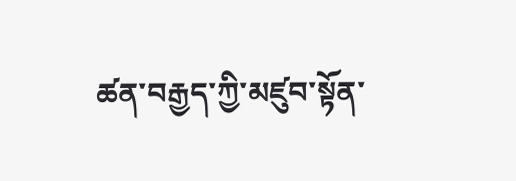ཚན་བརྒྱད་ཀྱི་མཛུབ་སྟོན་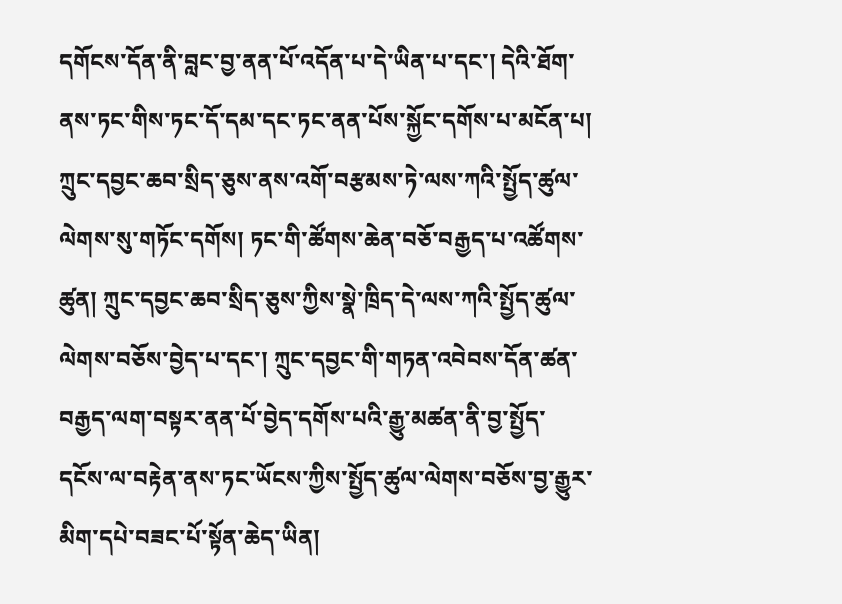དགོངས་དོན་ནི་བླང་བྱ་ནན་པོ་འདོན་པ་དེ་ཡིན་པ་དང་། དེའི་ཐོག་ནས་ཏང་གིས་ཏང་དོ་དམ་དང་ཏང་ནན་པོས་སྐྱོང་དགོས་པ་མངོན་པ། ཀྲུང་དབྱང་ཆབ་སྲིད་ཅུས་ནས་འགོ་བརྩམས་ཏེ་ལས་ཀའི་སྤྱོད་ཚུལ་ལེགས་སུ་གཏོང་དགོས། ཏང་གི་ཚོགས་ཆེན་བཅོ་བརྒྱད་པ་འཚོགས་ཚུན། ཀྲུང་དབྱང་ཆབ་སྲིད་ཅུས་ཀྱིས་སྣེ་ཁྲིད་དེ་ལས་ཀའི་སྤྱོད་ཚུལ་ལེགས་བཅོས་བྱེད་པ་དང་། ཀྲུང་དབྱང་གི་གཏན་འབེབས་དོན་ཚན་བརྒྱད་ལག་བསྟར་ནན་པོ་བྱེད་དགོས་པའི་རྒྱུ་མཚན་ནི་བྱ་སྤྱོད་དངོས་ལ་བརྟེན་ནས་ཏང་ཡོངས་ཀྱིས་སྤྱོད་ཚུལ་ལེགས་བཅོས་བྱ་རྒྱུར་མིག་དཔེ་བཟང་པོ་སྟོན་ཆེད་ཡིན།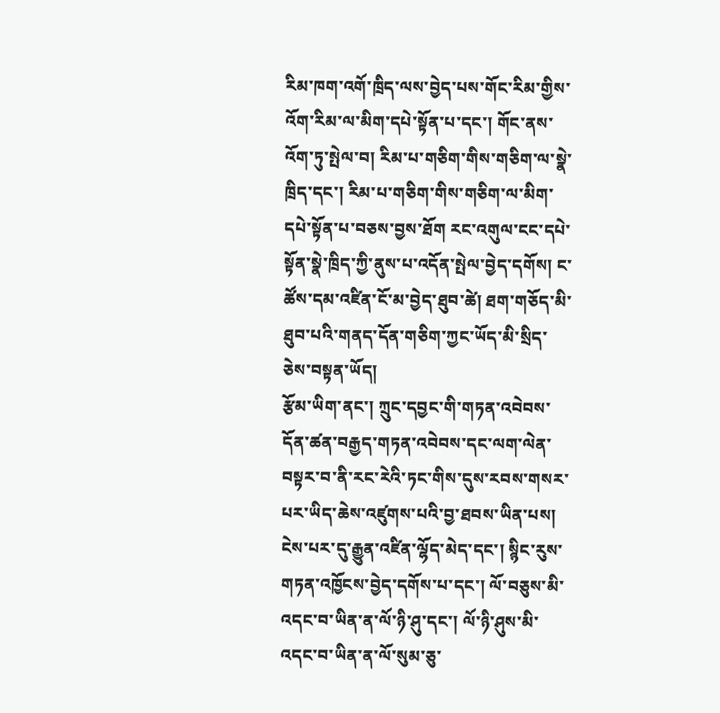རིམ་ཁག་འགོ་ཁྲིད་ལས་བྱེད་པས་གོང་རིམ་གྱིས་འོག་རིམ་ལ་མིག་དཔེ་སྟོན་པ་དང་། གོང་ནས་འོག་ཏུ་སྤེལ་བ། རིམ་པ་གཅིག་གིས་གཅིག་ལ་སྣེ་ཁྲིད་དང་། རིམ་པ་གཅིག་གིས་གཅིག་ལ་མིག་དཔེ་སྟོན་པ་བཅས་བྱས་ཐོག རང་འགུལ་ངང་དཔེ་སྟོན་སྣེ་ཁྲིད་ཀྱི་ནུས་པ་འདོན་སྤེལ་བྱེད་དགོས། ང་ཚོས་དམ་འཛིན་ངོ་མ་བྱེད་ཐུབ་ཚེ། ཐག་གཅོད་མི་ཐུབ་པའི་གནད་དོན་གཅིག་ཀྱང་ཡོད་མི་སྲིད་ཅེས་བསྟན་ཡོད།
རྩོམ་ཡིག་ནང་། ཀྲུང་དབྱང་གི་གཏན་འབེབས་དོན་ཚན་བརྒྱད་གཏན་འབེབས་དང་ལག་ལེན་བསྟར་བ་ནི་རང་རེའི་ཏང་གིས་དུས་རབས་གསར་པར་ཡིད་ཆེས་འཛུགས་པའི་བྱ་ཐབས་ཡིན་པས། ངེས་པར་དུ་རྒྱུན་འཛིན་ལྷོད་མེད་དང་། སྙིང་རུས་གཏན་འཁྱོངས་བྱེད་དགོས་པ་དང་། ལོ་བཅུས་མི་འདང་བ་ཡིན་ན་ལོ་ཉི་ཤུ་དང་། ལོ་ཉི་ཤུས་མི་འདང་བ་ཡིན་ན་ལོ་སུམ་ཅུ་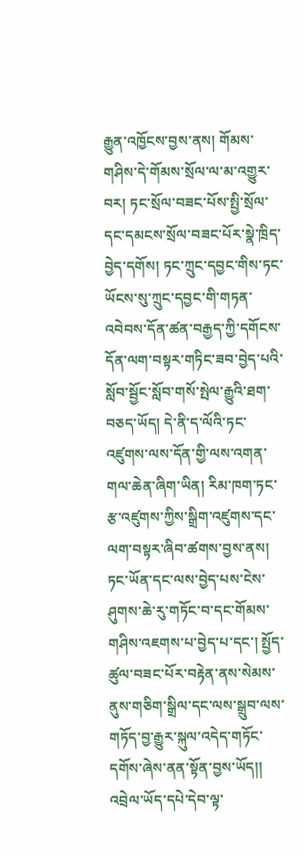རྒྱུན་འཁྱོངས་བྱས་ནས། གོམས་གཤིས་དེ་གོམས་སྲོལ་ལ་མ་འགྱུར་བར། ཏང་སྲོལ་བཟང་པོས་སྤྱི་སྲོལ་དང་དམངས་སྲོལ་བཟང་པོར་སྣེ་ཁྲིད་བྱེད་དགོས། ཏང་ཀྲུང་དབྱང་གིས་ཏང་ཡོངས་སུ་ཀྲུང་དབྱང་གི་གཏན་འབེབས་དོན་ཚན་བརྒྱད་ཀྱི་དགོངས་དོན་ལག་བསྟར་གཏིང་ཟབ་བྱེད་པའི་སློབ་སྦྱོང་སློབ་གསོ་སྤེལ་རྒྱུའི་ཐག་བཅད་ཡོད། དེ་ནི་ད་ལོའི་ཏང་འཛུགས་ལས་དོན་གྱི་ལས་འགན་གལ་ཆེན་ཞིག་ཡིན། རིམ་ཁག་ཏང་རྩ་འཛུགས་ཀྱིས་སྒྲིག་འཛུགས་དང་ལག་བསྟར་ཞིབ་ཚགས་བྱས་ནས། ཏང་ཡོན་དང་ལས་བྱེད་པས་ངེས་ཤུགས་ཆེ་རུ་གཏོང་བ་དང་གོམས་གཤིས་འཇགས་པ་བྱེད་པ་དང་། སྤྱོད་ཚུལ་བཟང་པོར་བརྟེན་ནས་སེམས་ནུས་གཅིག་སྒྲིལ་དང་ལས་སྒྲུབ་ལས་གཏོད་བྱ་རྒྱུར་སྐུལ་འདེད་གཏོང་དགོས་ཞེས་ནན་སྟོན་བྱས་ཡོད།།
འབྲེལ་ཡོད་དཔེ་དེབ་ལྟ་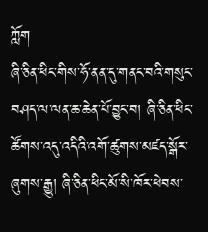ཀློག
ཞི་ཅིན་ཕིང་གིས་ཧོ་ནན་དུ་གནང་བའི་གསུང་བཤད་ལ་ལན་ཆ་ཆེན་པོ་བྱུང་བ། ཞི་ཅིན་ཕིང་ཚོགས་འདུ་འདིའི་འགོ་ཚུགས་མཛད་སྒོར་ཞུགས་རྒྱུ། ཞི་ཅིན་ཕིང་མོ་སི་ཁོར་ཕེབས་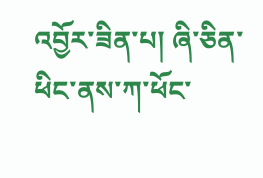འབྱོར་ཟིན་པ། ཞི་ཅིན་ཕིང་ནས་ཀ་ཕོང་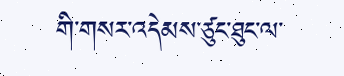གི་གསར་འདེམས་ཙུང་ཐུང་ལ་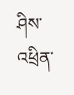ཤིས་འཕྲིན་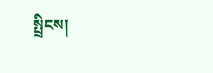སྤྲིངས།